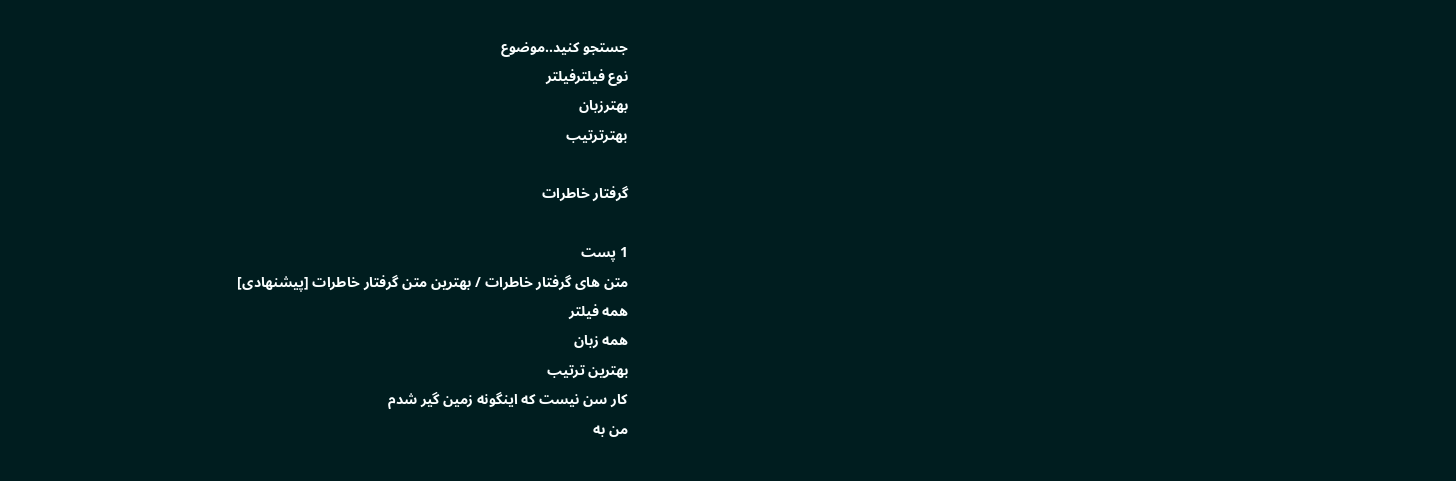جستجو کنید..موضوع
نوع فیلترفیلتر
بهترزبان
بهترترتیب

گرفتار خاطرات

1 پست
متن های گرفتار خاطرات / بهترین متن گرفتار خاطرات [پیشنهادی]
همه فیلتر
همه زبان
بهترین ترتیب
کار سن نیست که اینگونه زمین گیر شدم
من به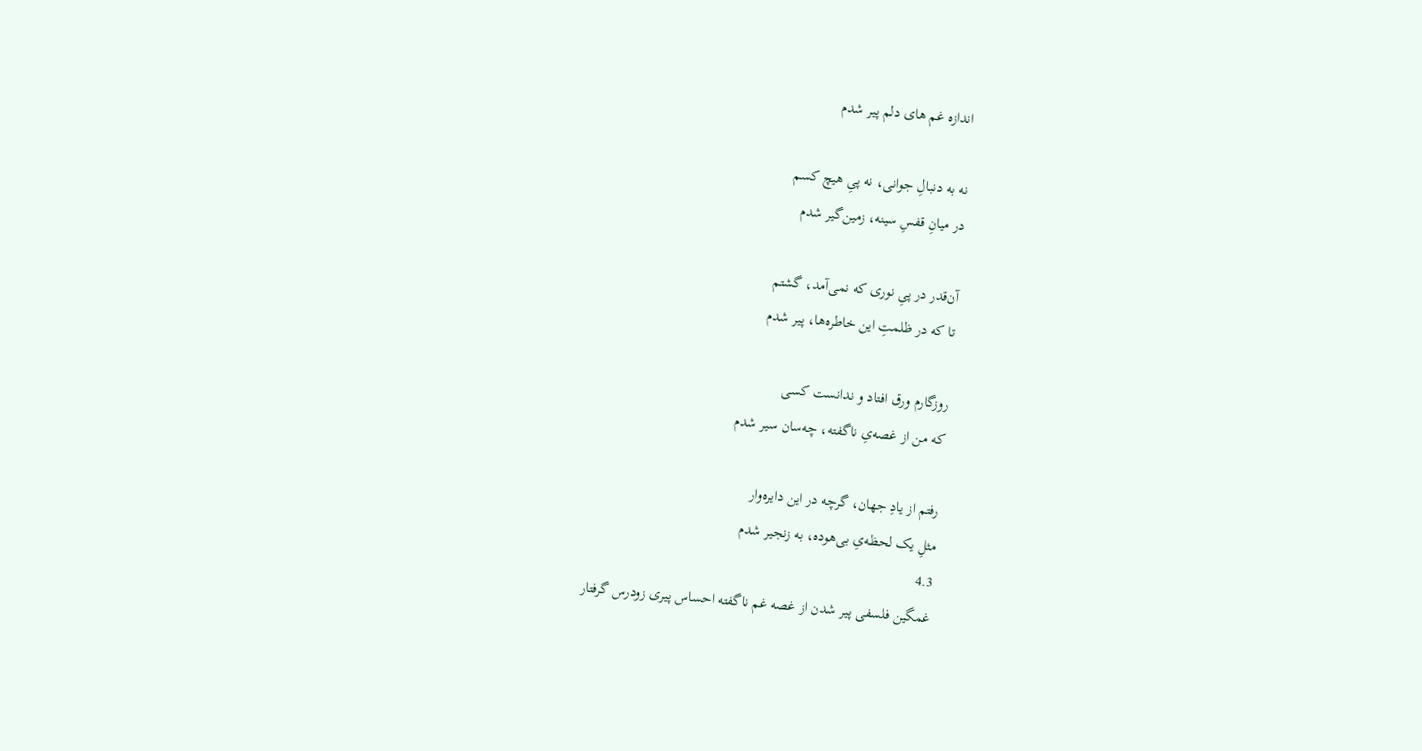اندازه غم های دلم پیر شدم

نه به دنبالِ جوانی، نه پیِ هیچ‌ کسم
در میانِ قفسِ سینه، زمین‌گیر شدم

آن‌قدر در پیِ نوری که نمی‌آمد، گشتم
تا که در ظلمتِ این خاطره‌ها، پیر شدم

روزگارم ورق افتاد و ندانست کسی
که من از غصه‌یِ ناگفته، چه‌سان سیر شدم

رفتم از یادِ جهان، گرچه در این دایره‌وار
مثلِ یک لحظه‌یِ بی‌هوده، به زنجیر شدم️
4.3
غمگین فلسفی پیر شدن از غصه غم ناگفته احساس پیری زودرس گرفتار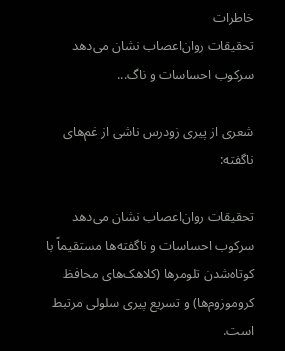خاطرات
تحقیقات روان‌اعصاب نشان می‌دهد سرکوب احساسات و ناگ...

شعری از پیری زودرس ناشی از غم‌های ناگفته:

تحقیقات روان‌اعصاب نشان می‌دهد سرکوب احساسات و ناگفته‌ها مستقیماً با کوتاه‌شدن تلومرها (کلاهک‌های محافظ کروموزوم‌ها) و تسریع پیری سلولی مرتبط است.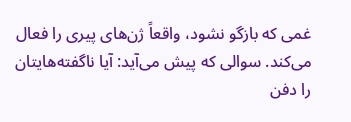غمی که بازگو نشود، واقعاً ژن‌های پیری را فعال می‌کند. سوالی که پیش می‌آید: آیا ناگفته‌هایتان را دفن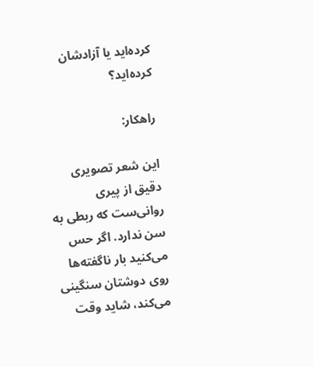کرده‌اید یا آزادشان کرده‌اید؟

راهکار:

این شعر تصویری دقیق از پیری روانی‌ست که ربطی به سن ندارد. اگر حس می‌کنید بار ناگفته‌ها روی دوشتان سنگینی می‌کند، شاید وقت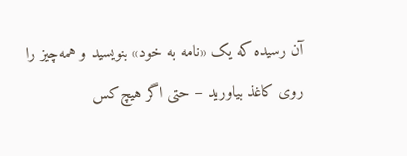آن رسیده که یک «نامه به خود» بنویسید و همه‌چیز را روی کاغذ بیاورید – حتی اگر هیچ‌کس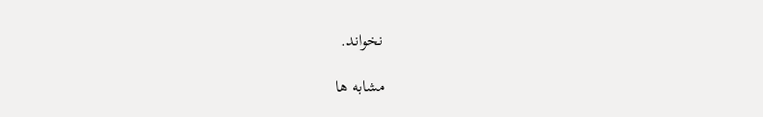نخواند.

مشابه ها